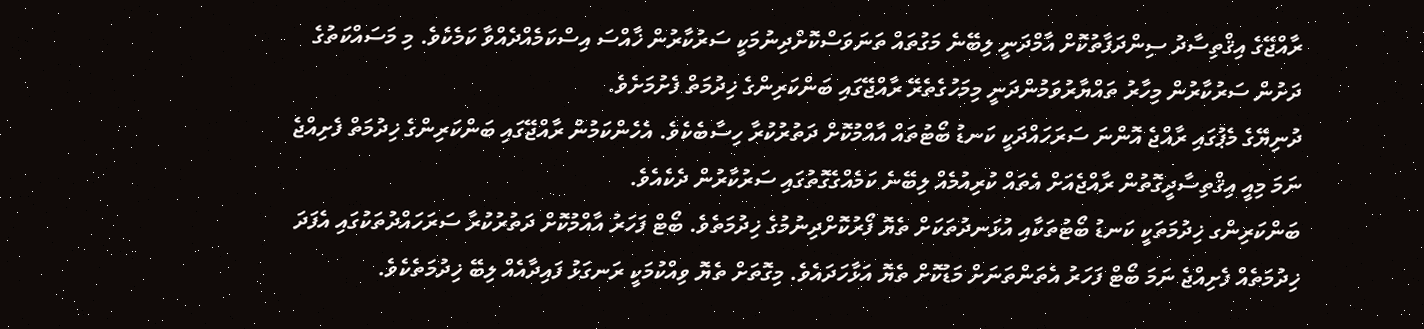ރާއްޖޭގެ އިޤްތިސާދު ސިންދަފާތުކޮށް އާމްދަނީ ލިބޭނެ މަގުތައް ތަނަވަސްކޮށްދިނުމަކީ ސަރުކާރުން ޚާއްސަ އިސްކަމެއްދެއްވާ ކަމެކެވެ. މި މަސައްކަތުގެ ދަށުން ސަރުކާރުން މިހާރު ތައްޔާރުވަމުންދަނީ މިމަހުގެތެރޭ ރާއްޖޭގައި ބަންކަރިންގެ ޚިދުމަތް ފެށުމަށެވެ.
ދުނިޔޭގެ މެޕުގައި ރާއްޖެ އޮންނަ ސަރަހައްދަކީ ކަނޑު ބޯޓުތައް އާއްމުކޮށް ދަތުރުކުރާ ހިސާބެކެވެ. އެހެންކަމުން ރާއްޖޭގައި ބަންކަރިންގެ ޚިދުމަތް ފެށިއްޖެ ނަމަ މިއީ އިޤްތިސާދީގޮތުން ރާއްޖެއަށް އެތައް ކުރިއުމެއް ލިބޭނެ ކަމެއްގެގޮތުގައި ސަރުކާރުން ދެކެއެވެ.
ބަންކަރިންގ ޚިދުމަތަކީ ކަނޑު ބޯޓުތަކާއި އުޅަނދުތަކަށް ތެޔޮ ފޯރުކޮށްދިނުމުގެ ޚިދުމަތެވެ. ބޯޓް ފަހަރު އާއްމުކޮށް ދަތުރުކުރާ ސަރަހައްދުތަކުގައި އެފަދަ ޚިދުމަތެއް ފެށިއްޖެ ނަމަ ބޯޓް ފަހަރު އެތަންތަނަށް މަޑުކޮށް ތެޔޮ އަޅާހަދައެވެ. މިގޮތަށް ތެޔޮ ވިއްކުމަކީ ރަނގަޅު ފައިދާއެއް ލިބޭ ޚިދުމަތެކެވެ.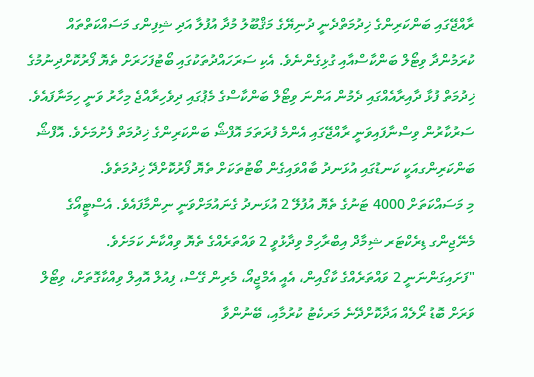ރާއްޖޭގައި ބަންކަރިންގެ ޚިދުމަތްދެނީ ދުނިޔޭގެ މަޤްބޫލު މުދާ އުފުލާ އަދި ޝިފިންގ މަސައްކަތްތައް ކުރަމުންދާ ވިޓޯލް ބަންކާސްއާއި ގުޅިގެންނެވެ. އެކި ސަރަހައްދުތަކުގައި ބޯޓުފަހަރަށް ތެޔޮ ފޯރުކޮށްދިނުމުގެ ޚިދުމަތް ފުޅާ ދާއިރާއެއްގައި ދެމުން އަންނަ ވިޓޯލް ބަންކާސްގެ މެޕުގައި ދިވެހިރާއްޖެ މިހާރު ވަނީ ހިމަނާފައެވެ.
ސަރުކާރުން ވިސްނާފައިވަނީ ރާއްޖޭގައި އެންމެ ފުރަތަމަ އޮފްޝޯ ބަންކަރިންގެ ޚިދުމަތް ފެށުމަށެވެ. އޮފްޝޯ ބަންކަރިންގއަކީ ކަނޑުގައި އުޅަނދު ބާއްވައިގެން ބޯޓުތަކަށް ތެޔޮ ފޯރުކޮށްދޭ ޚިދުމަތެވެ.
މި މަސައްކަތަށް 4000 ޓަނުގެ ތެޔޮ އުފުލޭ 2 އުޅަނދު ގެނައުމަށްވަނީ ނިންމާފައެވެ. އެސްޓީއޯގެ މެނޭޖިންގ ޑިރެކްޓަރ ޝިމާދް އިބްރާހިމް ވިދާޅުވީ 2 ވައްތަރެއްގެ ތެޔޮ ވިއްކާނެ ކަމަށެވެ.
"ފަށައިގަންނަނީ 2 ވައްތަރެއްގެ ކާގޯއިން، އެއީ އެމްޖީއޯ، މެރިން ގޭސް، ފިއުލް އޮއިލް ވިއްކާގޮތަށް، ވިޓޯލް ވަރަށް ބޮޑު ރޯލެއް އަދާކޮށްދޭނެ މަރކެޓު ކުރުމާއި، ބޭނުންވާ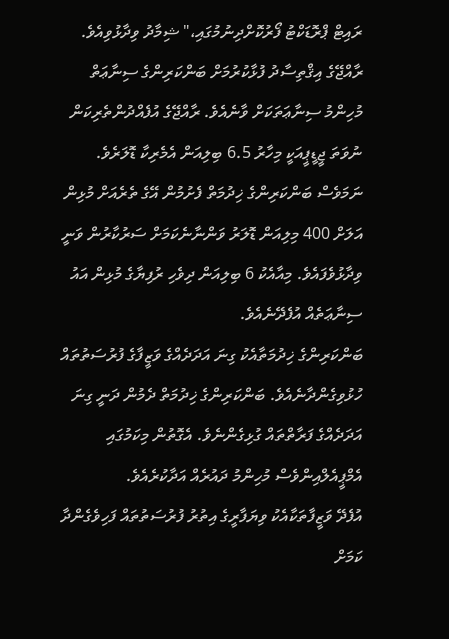ރައިޓް ޕްރޮޑަކްޓު ފޯރުކޮށްދިނުމުގައި،" ޝިމާދު ވިދާޅުވިއެވެ.
ރާއްޖޭގެ އިޤްތިސާދު ފުޅާކުރުމަށް ބަންކަރިންގެ ސިނާޢަތް މުހިންމު ސިނާޢަތަކަށް ވާނެއެވެ. ރާއްޖޭގެ އުފެއްދުންތެރިކަން ނުވަތަ ޖީޑީޕީއަކީ މިހާރު 6.5 ބިލިއަން އެމެރިކާ ޑޮލަރެވެ. ނަމަވެސް ބަންކަރިންގެ ޚިދުމަތް ފެށުމުން އޭގެ ތެރެއަށް މުޅިން އަލަށް 400 މިލިއަން ޑޮލަރު ވަންނާނެކަމަށް ސަރުކާރުން ވަނީ ވިދާޅުވެފައެވެ. މިއާއެކު 6 ބިލިއަން ދިވެހި ރުފިޔާގެ މުޅިން އައު ސިނާޢަތެއް އުފެދޭނެއެވެ.
ބަންކަރިންގެ ޚިދުމަތާއެކު ގިނަ އަދަދެއްގެ ވަޒީފާގެ ފުރުސަތުތައް ހުޅުވިގެންދާނެއެވެ. ބަންކަރިންގެ ޚިދުމަތް ދެމުން ދަނީ ގިނަ އަދަދެއްގެ ފަރާތްތައް ގުޅިގެންނެވެ. އެގޮތުން މިކަމުގައި އެމްޕީއެލްއިންވެސް މުހިންމު ދައުރެއް އަދާކުރެއެވެ.
އުފެދޭ ވަޒީފާތަކާއެކު ވިޔަފާރީގެ އިތުރު ފުރުސަތުތައް ފަހިވެގެންދާ ކަމަށް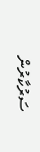ސަރުކާރުން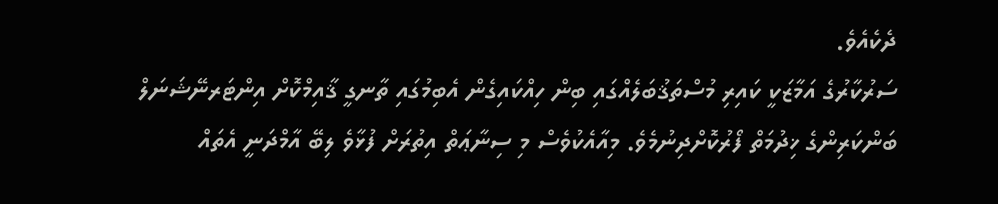ދެކެއެވެ.
ސަރުކާރުގެ އަމާޒަކީ ކައިރި މުސްތަޤުބަލެއްގައި ބިން ހިއްކައިގެން އެބިމުގައި ތާނގީ ޤާއިމްކޮށް އިންޓަރނޭޝަނަލް ބަންކަރިންގެ ޚިދުމަތް ފޯރުކޮށްދިނުމެވެ. މިއާއެކުވެސް މި ސިނާޢަތް އިތުރަށް ފުޅާވެ ލިބޭ އާމްދަނީ އެތައް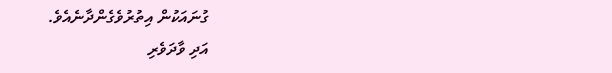ގުނައަކުން އިތުރުވެގެންދާނެއެވެ.
އަދި ވާދަވެރި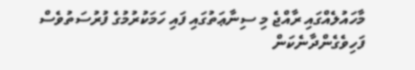މާހައުލެއްގައި ރާއްޖެ މި ސިނާޢަތުގައި ފައި ހަމަކުރުމުގެ ފުރުސަތުވެސް ފަހިވެގެންދާނެކަން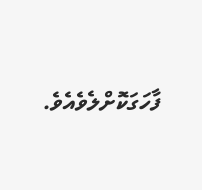ފާހަގަކޮށްލެވެއެވެ.